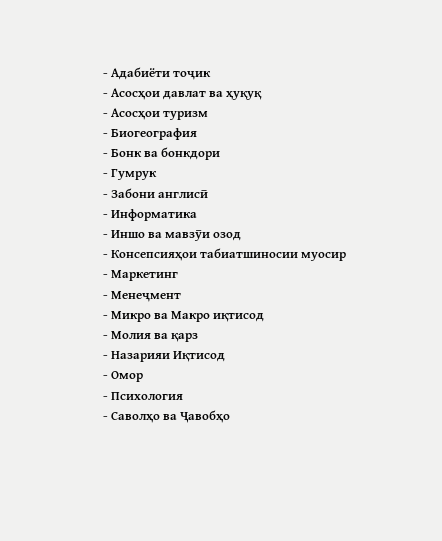- Адабиёти тоҷик
- Асосҳои давлат ва ҳуқуқ
- Асосҳои туризм
- Биогеография
- Бонк ва бонкдори
- Гумрук
- Забони англисӣ
- Информатика
- Иншо ва мавзӯи озод
- Консепсияҳои табиатшиносии муосир
- Маркетинг
- Менеҷмент
- Микро ва Макро иқтисод
- Молия ва қарз
- Назарияи Иқтисод
- Омор
- Психология
- Саволҳо ва Ҷавобҳо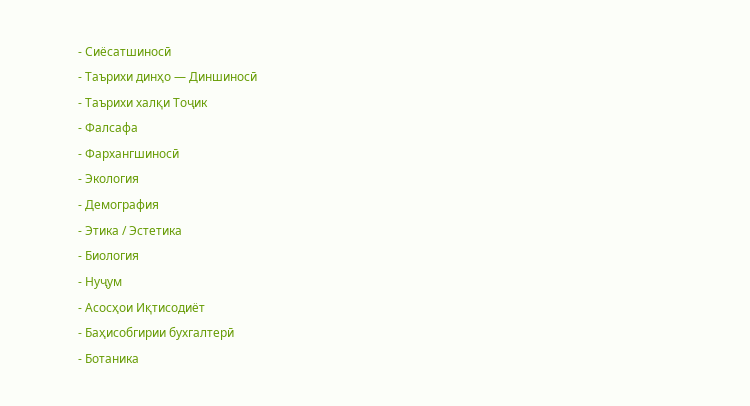- Сиёсатшиносӣ
- Таърихи динҳо — Диншиносӣ
- Таърихи халқи Тоҷик
- Фалсафа
- Фархангшиносӣ
- Экология
- Демография
- Этика / Эстетика
- Биология
- Нуҷум
- Асосҳои Иқтисодиёт
- Баҳисобгирии бухгалтерӣ
- Ботаника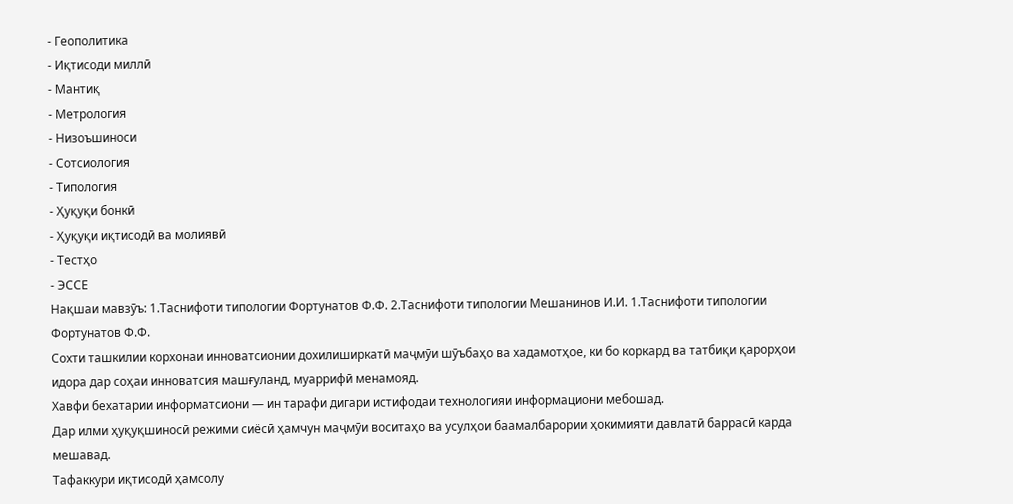- Геополитика
- Иқтисоди миллӣ
- Мантиқ
- Метрология
- Низоъшиноси
- Сотсиология
- Типология
- Ҳуқуқи бонкӣ
- Ҳуқуқи иқтисодӣ ва молиявӣ
- Тестҳо
- ЭССЕ
Нақшаи мавзӯъ: 1.Таснифоти типологии Фортунатов Ф.Ф. 2.Таснифоти типологии Мешанинов И.И. 1.Таснифоти типологии Фортунатов Ф.Ф.
Сохти ташкилии корхонаи инноватсионии дохилиширкатӣ маҷмӯи шӯъбаҳо ва хадамотҳое, ки бо коркард ва татбиқи қарорҳои идора дар соҳаи инноватсия машғуланд, муаррифӣ менамояд.
Хавфи бехатарии информатсиони — ин тарафи дигари истифодаи технологияи информациони мебошад.
Дар илми ҳуқуқшиносӣ режими сиёсӣ ҳамчун маҷмӯи воситаҳо ва усулҳои баамалбарории ҳокимияти давлатӣ баррасӣ карда мешавад.
Тафаккури иқтисодӣ ҳамсолу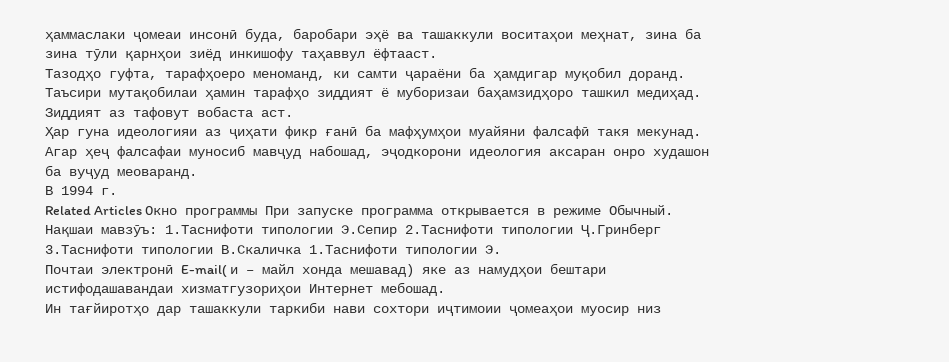ҳаммаслаки ҷомеаи инсонӣ буда, баробари эҳё ва ташаккули воситаҳои меҳнат, зина ба зина тӯли қарнҳои зиёд инкишофу таҳаввул ёфтааст.
Тазодҳо гуфта, тарафҳоеро меноманд, ки самти ҷараёни ба ҳамдигар муқобил доранд. Таъсири мутақобилаи ҳамин тарафҳо зиддият ё муборизаи баҳамзидҳоро ташкил медиҳад. Зиддият аз тафовут вобаста аст.
Ҳар гуна идеологияи аз ҷиҳати фикр ғанӣ ба мафҳумҳои муайяни фалсафӣ такя мекунад. Агар ҳеҷ фалсафаи муносиб мавҷуд набошад, эҷодкорони идеология аксаран онро худашон ба вуҷуд меоваранд.
В 1994 г.
Related Articles Окно программы При запуске программа открывается в режиме Обычный.
Нақшаи мавзӯъ: 1.Таснифоти типологии Э.Сепир 2.Таснифоти типологии Ҷ.Гринберг 3.Таснифоти типологии В.Скаличка 1.Таснифоти типологии Э.
Почтаи электронӣ E-mail( и – майл хонда мешавад) яке аз намудҳои бештари истифодашавандаи хизматгузориҳои Интернет мебошад.
Ин тағйиротҳо дар ташаккули таркиби нави сохтори иҷтимоии ҷомеаҳои муосир низ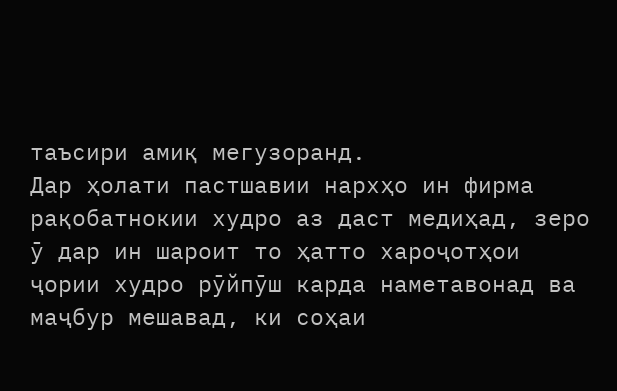таъсири амиқ мегузоранд.
Дар ҳолати пастшавии нархҳо ин фирма рақобатнокии худро аз даст медиҳад, зеро ӯ дар ин шароит то ҳатто хароҷотҳои ҷории худро рӯйпӯш карда наметавонад ва маҷбур мешавад, ки соҳаи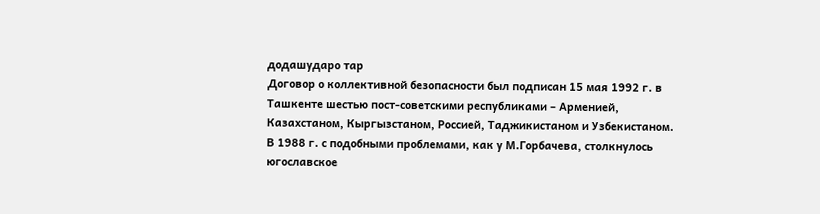додашударо тар
Договор о коллективной безопасности был подписан 15 мая 1992 г. в Ташкенте шестью пост-советскими республиками – Арменией, Казахстаном, Кыргызстаном, Россией, Таджикистаном и Узбекистаном.
В 1988 г. с подобными проблемами, как у М.Горбачева, столкнулось югославское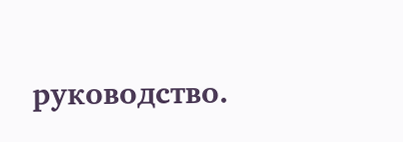руководство.